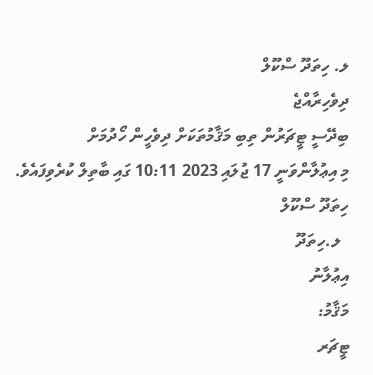ލ. ހިތަދޫ ސްކޫލް
ދިވެހިރާއްޖެ
ބިދޭސީ ޓީޗަރުން ތިބި މަޤާމުތަކަށް ދިވެހީން ހޯދުމަށް
މި އިޢުލާންވަނީ 17 ޖުލައި 2023 10:11 ގައި ބާތިލް ކުރެވިފައެވެ.
ހިތަދޫ ސްކޫލް
  ލ.ހިތަދޫ
އިޢުލާނު
މަޤާމު:
ޓީޗަރ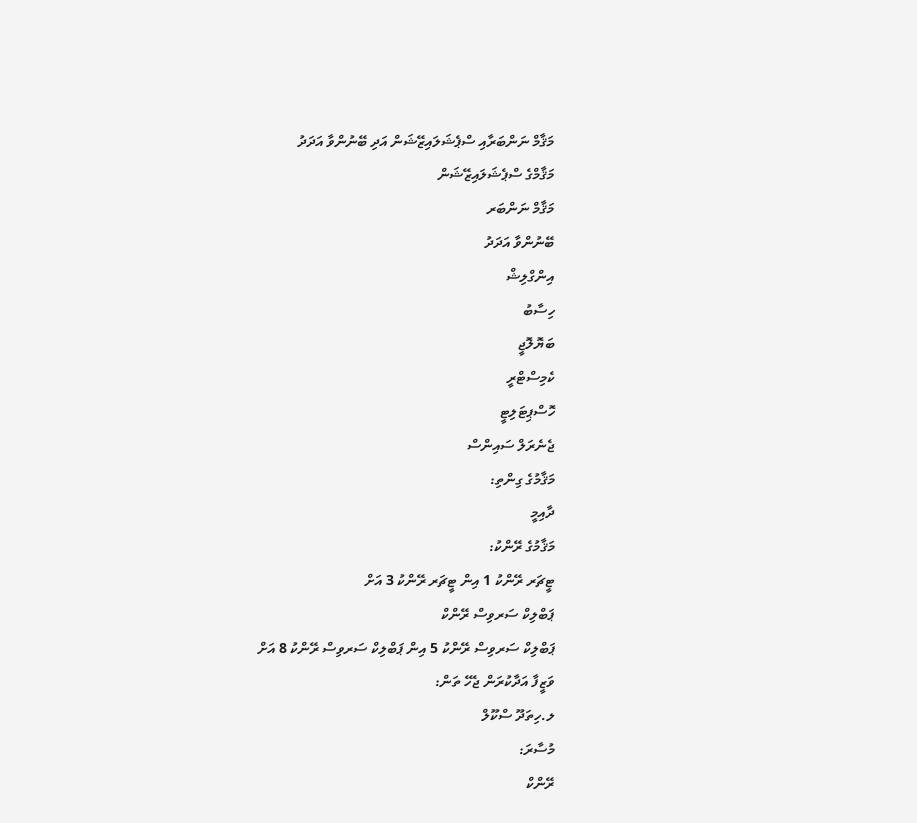މަޤާމް ނަންބަރާއި ސްޕެޝަލައިޒޭޝަން އަދި ބޭނުންވާ އަދަދު
މަޤާމްގެ ސްޕެޝަލައިޒޭޝަން
މަޤާމް ނަންބަރ
ބޭނުންވާ އަދަދު
އިންގްލިޝް
ހިސާބު
ބަޔޮލޮޖީ
ކެމިސްޓްރީ
ހޮސްޕިޓަލިޓީ
ޖެނެރަލް ސައިންސް
މަޤާމުގެ ގިންތި:
ދާއިމީ
މަޤާމުގެ ރޭންކު:
ޓީޗަރ ރޭންކު 1 އިން ޓީޗަރ ރޭންކު 3 އަށް
ޕަބްލިކް ސަރވިސް ރޭންކް
ޕަބްލިކް ސަރވިސް ރޭންކު 5 އިން ޕަބްލިކް ސަރވިސް ރޭންކު 8 އަށް
ވަޒީފާ އަދާކުރަން ޖެހޭ ތަން:
ލ.ހިތަދޫ ސްކޫލް
މުސާރަ:
ރޭންކް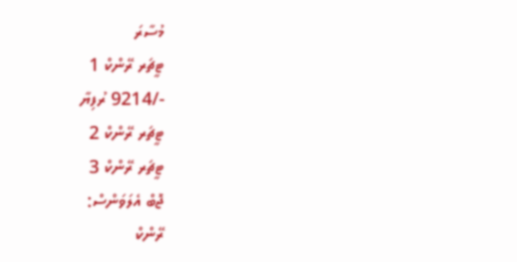މުސާރަ
ޓީޗަރ ރޭންކް 1
-/9214 ރުފިޔާ
ޓީޗަރ ރޭންކް 2
ޓީޗަރ ރޭންކް 3
ޖޮބް އެލަވަންސް:
ރޭންކް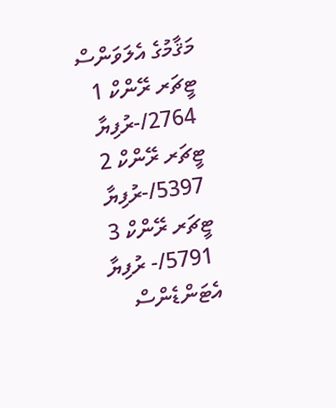މަޤާމުގެ އެލަވަންސް
ޓީޗަރ ރޭންކް 1
 2764/-ރުފިޔާ
ޓީޗަރ ރޭންކް 2
 5397/-ރުފިޔާ
ޓީޗަރ ރޭންކް 3
 5791/- ރުފިޔާ
އެޓަންޑެންސް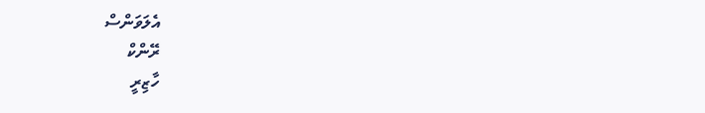އެލަވަންސް
ރޭންކް
ހާޒިރީ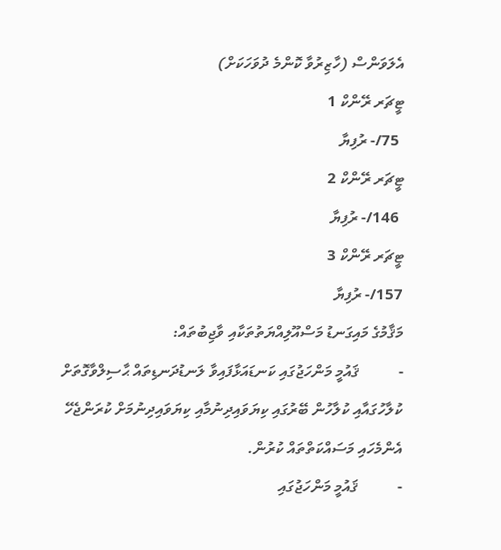އެލަވަންސް (ހާޒިރުވާ ކޮންމެ ދުވަހަކަށް)
ޓީޗަރ ރޭންކް 1
 75/- ރުފިޔާ
ޓީޗަރ ރޭންކް 2
 146/- ރުފިޔާ
ޓީޗަރ ރޭންކް 3
157/- ރުފިޔާ
މަޤާމުގެ މައިގަނޑު މަސްއޫލިއްޔަތުތަކާއި ވާޖިބުތައް:
-          ޤައުމީ މަންހަޖުގައި ކަނޑައަޅާފައިވާ ލަނޑުދަނޑިތައް ޙާސިލްވާގޮތަށް ކުލާހުގައާއި ކުލާހުން ބޭރުގައި ކިޔަވައިދިނުމާއި ކިޔަވައިދިނުމަށް ކުރަންޖެހޭ އެންމެހައި މަސައްކަތްތައް ކުރުން.
-          ޤައުމީ މަންހަޖުގައި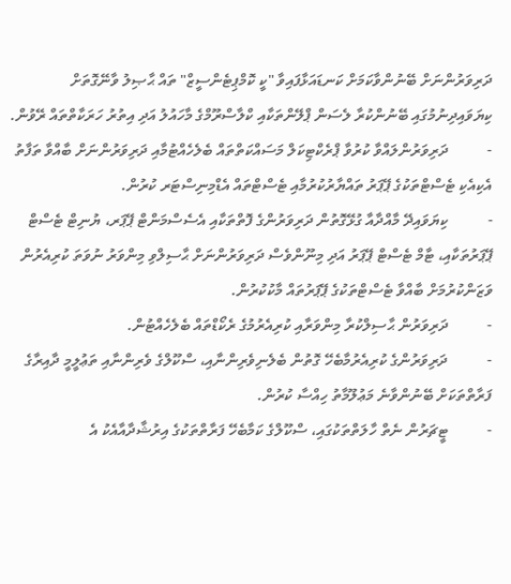ދަރިވަރުންނަށް ބޭނުންވާކަމަށް ކަނޑައަޅާފައިވާ "ކީ ކޮމްޕިޓެންސީޒް" ތައް ޙާޞިލު ވާނޭގޮތަށް ކިޔަވައިދިނުމުގައި ބޭނުންކުރާ ލެސަން ޕްލޭންތަކާއި ކްލާސްރޫމްގެ މާހައުލު އަދި އިތުރު ހަރަކާތްތައް ރޭވުން.
-          ދަރިވަރުންލައްވާ ކުރުވާ ޕްރެކްޓިކަލް މަސައްކަތްތައް ބެލެހެއްޓުމާއި ދަރިވަރުންނަށް ބާއްވާ ތަފާތު އެކިއެކި ޓެސްޓްތަކުގެ ޕޭޕަރު ތައްޔާރުކުރުމާއި ޓެސްޓްތައް އެޑްމިނިސްޓަރ ކުރުން.
-          ކިޔަވައިދޭ މާއްދާއާ ގުޅޭގޮތުން ދަރިވަރުންގެ ފޮތްތަކާއި އެސެސްމަންޓް ޕޭޕަރ، ޔުނިޓް ޓެސްޓް ޕޭޕަރުތަކާއި، ޓާމް ޓެސްޓް ޕޭޕަރު އަދި މިނޫންވެސް ދަރިވަރުންނަށް ޙާސިލްވި މިންވަރު ނުވަތަ ކުރިއެރުން ވަޒަންކުރުމަށް ބާއްވާ ޓެސްޓްތަކުގެ ޕޭޕަރުތައް މާކުކުރުން.
-          ދަރިވަރުން ޙާސިލްކުރާ މިންވަރާއި ކުރިއެރުމުގެ ރެކޯޑްތައް ބެލެހެއްޓުން.
-          ދަރިވަރުންގެ ކުރިއެރުމާބެހޭ ގޮތުން ބެލެނިވެރިންނާއި، ސްކޫލްގެ ވެރިންނާއި ތަޢުލީމީ ދާއިރާގެ ފަރާތްތަކަށް ބޭނުންވާނެ މަޢުލޫމާތު ހިއްސާ ކުރުން.
-          ޓީޗަރުން ނެތް ހާލަތްތަކުގައި، ސްކޫލްގެ ކަމާބެހޭ ފަރާތްތަކުގެ އިރުޝާދާއާއެކު އެ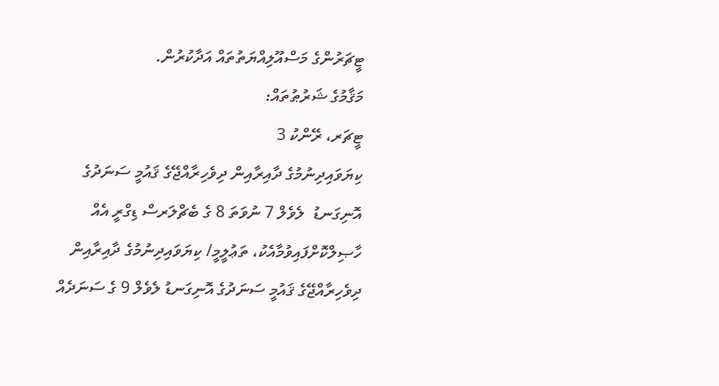ޓީޗަރުންގެ މަސްއޫލިއްޔަތުތައް އަދާކުރުން.
މަޤާމުގެ ޝަރުޠުތައް:
ޓީޗަރ، ރޭންކު 3
ކިޔަވައިދިނުމުގެ ދާއިރާއިން ދިވެހިރާއްޖޭގެ ޤައުމީ ސަނަދުގެ އޮނިގަނޑު  ލެވެލް 7 ނުވަތަ 8 ގެ ބެޗްލަރސް ޑިގްރީ އެއް ހާޞިލްކޮށްފައިވުމާއެކު، ތަޢުލީމީ/ ކިޔަވައިދިނުމުގެ ދާއިރާއިން ދިވެހިރާއްޖޭގެ ޤައުމީ ސަނަދުގެ އޮނިގަނޑު ލެވެލް 9 ގެ ސަނަދެއް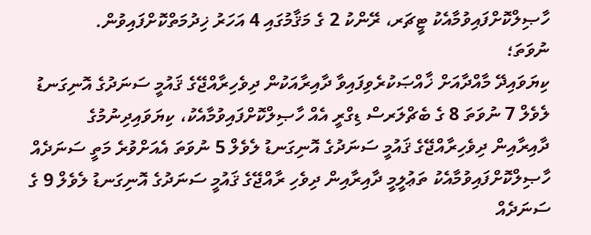ހާޞިލްކޮށްފައިވުމާއެކު ޓީޗަރ، ރޭންކު 2 ގެ މަޤާމުގައި 4 އަހަރު ޚިދުމަތްކޮށްފައިވުން.
ނުވަތަ؛
ކިޔަވައިދޭ މާއްދާއަށް ޚާއްޞަކުރެވިފައިވާ ދާއިރާއަކުން ދިވެހިރާއްޖޭގެ ޤައުމީ ސަނަދުގެ އޮނިގަނޑު  ލެވެލް 7 ނުވަތަ 8 ގެ ބެޗްލަރސް ޑިގްރީ އެއް ހާޞިލްކޮށްފައިވުމާއެކު، ކިޔަވައިދިނުމުގެ  ދާއިރާއިން ދިވެހިރާއްޖޭގެ ޤައުމީ ސަނަދުގެ އޮނިގަނޑު ލެވެލް 5 ނުވަތަ އެއަށްވުރެ މަތީ ސަނަދެއް ހާޞިލްކޮށްފައިވުމާއެކު ތަޢުލީމީ ދާއިރާއިން ދިވެހި ރާއްޖޭގެ ޤައުމީ ސަނަދުގެ އޮނިގަނޑު ލެވެލް 9 ގެ ސަނަދެއް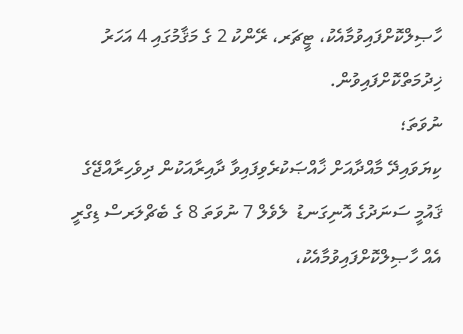ހާޞިލްކޮށްފައިވުމާއެކު، ޓީޗަރ، ރޭންކު 2 ގެ މަޤާމުގައި 4 އަހަރު ޚިދުމަތްކޮށްފައިވުން.
ނުވަތަ؛
ކިޔަވައިދޭ މާއްދާއަށް ޚާއްޞަކުރެވިފައިވާ ދާއިރާއަކުން ދިވެހިރާއްޖޭގެ ޤައުމީ ސަނަދުގެ އޮނިގަނޑު  ލެވެލް 7 ނުވަތަ 8 ގެ ބެޗްލަރސް ޑިގްރީ އެއް ހާޞިލްކޮށްފައިވުމާއެކު،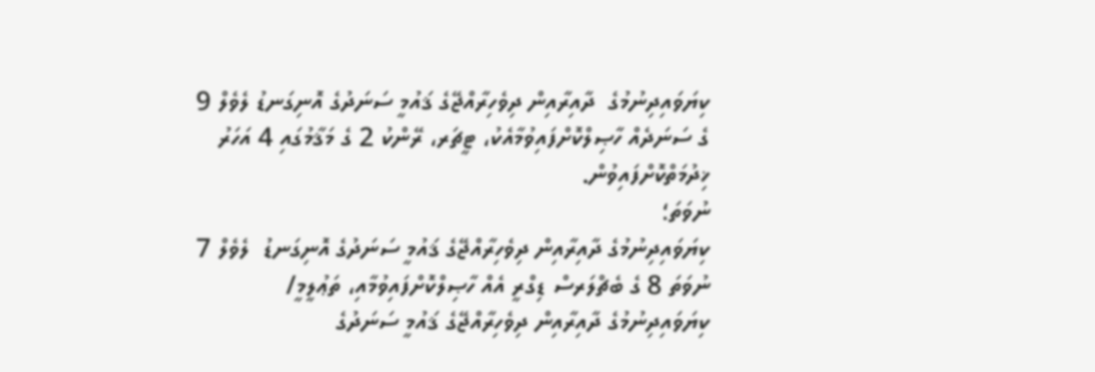ކިޔަވައިދިނުމުގެ  ދާއިރާއިން ދިވެހިރާއްޖޭގެ ޤައުމީ ސަނަދުގެ އޮނިގަނޑު ލެވެލް 9 ގެ ސަނަދެއް ހާޞިލްކޮށްފައިވުމާއެކު، ޓީޗަރ، ރޭންކު 2 ގެ މަޤާމުގައި 4 އަހަރު ޚިދުމަތްކޮށްފައިވުން.
ނުވަތަ؛
ކިޔަވައިދިނުމުގެ ދާއިރާއިން ދިވެހިރާއްޖޭގެ ޤައުމީ ސަނަދުގެ އޮނިގަނޑު  ލެވެލް 7 ނުވަތަ 8 ގެ ބެޗްލަރސް ޑިގްރީ އެއް ހާޞިލްކޮށްފައިވުމާއި، ތަޢުލީމީ/ ކިޔަވައިދިނުމުގެ ދާއިރާއިން ދިވެހިރާއްޖޭގެ ޤައުމީ ސަނަދުގެ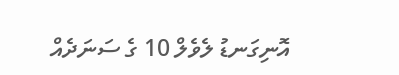އޮނިގަނޑު ލެވެލް 10 ގެ ސަނަދެއް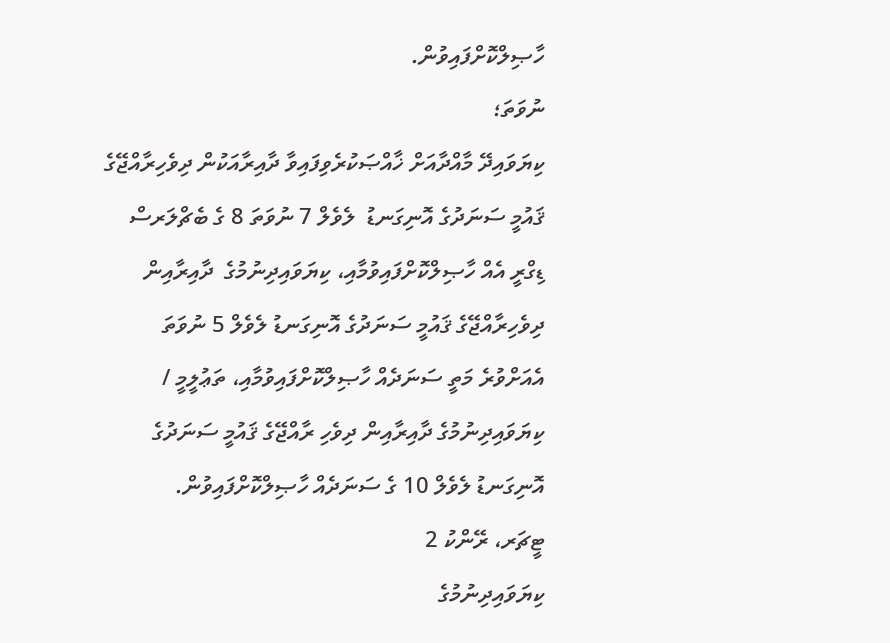ހާޞިލްކޮށްފައިވުން.
ނުވަތަ؛
ކިޔަވައިދޭ މާއްދާއަށް ޚާއްޞަކުރެވިފައިވާ ދާއިރާއަކުން ދިވެހިރާއްޖޭގެ ޤައުމީ ސަނަދުގެ އޮނިގަނޑު  ލެވެލް 7 ނުވަތަ 8 ގެ ބެޗްލަރސް ޑިގްރީ އެއް ހާޞިލްކޮށްފައިވުމާއި، ކިޔަވައިދިނުމުގެ  ދާއިރާއިން ދިވެހިރާއްޖޭގެ ޤައުމީ ސަނަދުގެ އޮނިގަނޑު ލެވެލް 5 ނުވަތަ އެއަށްވުރެ މަތީ ސަނަދެއް ހާޞިލްކޮށްފައިވުމާއި، ތަޢުލީމީ / ކިޔަވައިދިނުމުގެ ދާއިރާއިން ދިވެހި ރާއްޖޭގެ ޤައުމީ ސަނަދުގެ އޮނިގަނޑު ލެވެލް 10 ގެ ސަނަދެއް ހާޞިލްކޮށްފައިވުން.
ޓީޗަރ، ރޭންކު 2
ކިޔަވައިދިނުމުގެ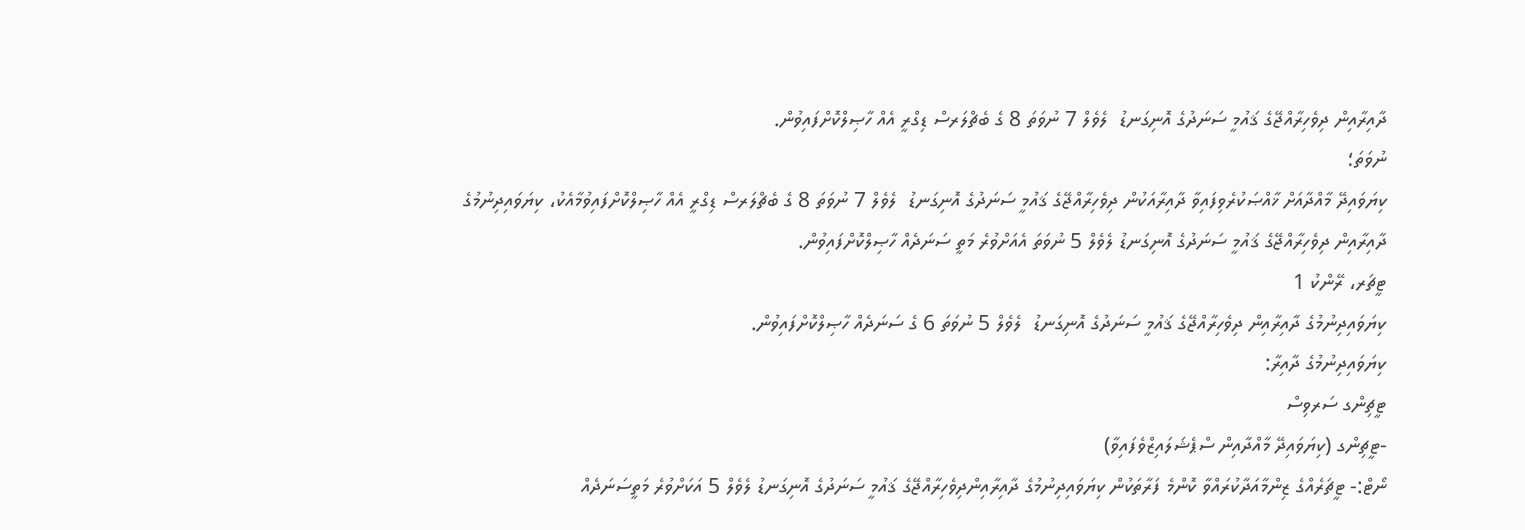ދާއިރާއިން ދިވެހިރާއްޖޭގެ ޤައުމީ ސަނަދުގެ އޮނިގަނޑު  ލެވެލް 7 ނުވަތަ 8 ގެ ބެޗްލަރސް ޑިގްރީ އެއް ހާޞިލްކޮށްފައިވުން.
ނުވަތަ؛
ކިޔަވައިދޭ މާއްދާއަށް ޚާއްޞަކުރެވިފައިވާ ދާއިރާއަކުން ދިވެހިރާއްޖޭގެ ޤައުމީ ސަނަދުގެ އޮނިގަނޑު  ލެވެލް 7 ނުވަތަ 8 ގެ ބެޗްލަރސް ޑިގްރީ އެއް ހާޞިލްކޮށްފައިވުމާއެކު، ކިޔަވައިދިނުމުގެ  ދާއިރާއިން ދިވެހިރާއްޖޭގެ ޤައުމީ ސަނަދުގެ އޮނިގަނޑު ލެވެލް 5 ނުވަތަ އެއަށްވުރެ މަތީ ސަނަދެއް ހާޞިލްކޮށްފައިވުން.
ޓީޗަރ، ރޭންކު 1
ކިޔަވައިދިނުމުގެ ދާއިރާއިން ދިވެހިރާއްޖޭގެ ޤައުމީ ސަނަދުގެ އޮނިގަނޑު  ލެވެލް 5 ނުވަތަ 6 ގެ ސަނަދެއް ހާޞިލްކޮށްފައިވުން.
ކިޔަވައިދިނުމުގެ ދާއިރާ:
ޓީޗިންގ ސަރވިސް
-ޓީޗިންގ (ކިޔަވައިދޭ މާއްދާއިން ސްޕެޝަލައިޒްވެފައިވާ)
ނޯޓް:- ޓީޗަރެއްގެ ޒިންމާއަދާކުރައްވާ ކޮންމެ ފަރާތަކުން ކިޔަވައިދިނުމުގެ ދާއިރާއިންދިވެހިރާއްޖޭގެ ޤައުމީ ސަނަދުގެ އޮނިގަނޑު ލެވެލް 5 އަކަށްވުރެ މަތީސަނަދެއް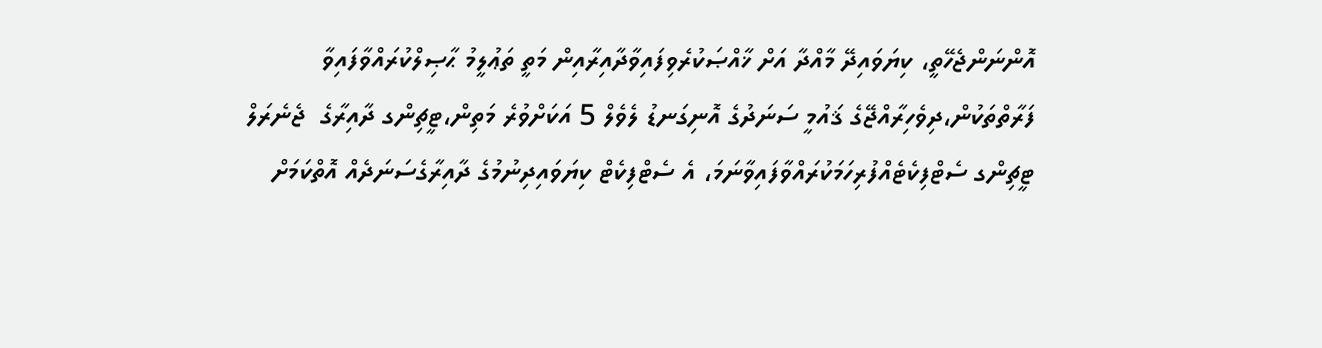އޮންނަންޖެހޭތީ، ކިޔަވައިދޭ މާއްދާ އަށް ޚާއްޞަކުރެވިފައިވާދާއިރާއިން މަތީ ތަޢުލީމު ޙާޞިލްކުރައްވާފައިވާ ފަރާތްތަކުން،ދިވެހިރާއްޖޭގެ ޤައުމީ ސަނަދުގެ އޮނިގަނޑު ލެވެލް 5 އަކަށްވުރެ މަތިން،ޓީޗިންގ ދާއިރާގެ  ޖެނެރަލް ޓީޗިންގ ސެޓްފިކެޓެއްފުރިހަމަކުރައްވާފައިވާނަމަ، އެ ސެޓްފިކެޓް ކިޔަވައިދިނުމުގެ ދާއިރާގެސަނަދެއް އޮތްކަމަށް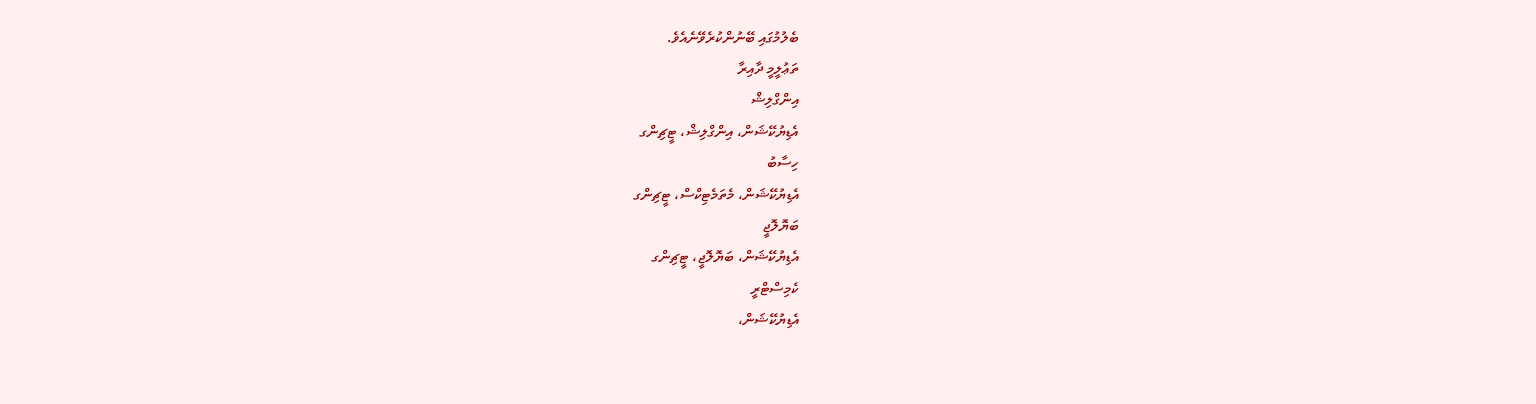ބެލުމުގައި ބޭނުންކުރެވޭނެއެވެ.
ތަޢުލީމީ ދާއިރާ
އިންގްލިޝް
އެޑިޔުކޭޝަން، އިންގްލިޝް، ޓީޗިންގ
ހިސާބު
އެޑިޔުކޭޝަން، މެތަމެޓިކްސް، ޓީޗިންގ
ބަޔޮލޮޖީ
އެޑިޔުކޭޝަން، ބަޔޮލޮޖީ، ޓީޗިންގ
ކެމިސްޓްރީ
އެޑިޔުކޭޝަން،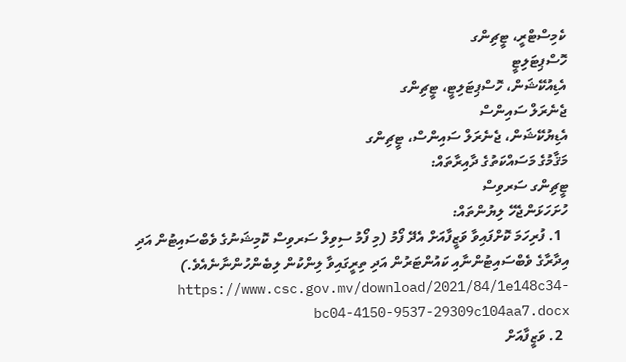ކެމިސްޓްރީ، ޓީޗިންގ
ހޮސްޕިޓަލިޓީ
އެޑިއުކޭޝަން، ހޮސްޕިޓަލިޓީ، ޓީޗިންގ
ޖެނެރަލް ސައިންސް
އެޑިޔުކޭޝަން، ޖެނެރަލް ސައިންސް، ޓީޗިންގ
މަޤާމުގެ މަސައްކަތުގެ ދާއިރާތައް:
ޓީޗިންގ ސަރވިސް
ހުށަހަޅަންޖެހޭ ލިޔުންތައް:
  1. ފުރިހަމަ ކޮށްފައިވާ ވަޒީފާއަށް އެދޭ ފޯމު (މި ފޯމު ސިވިލް ސަރވިސް ކޮމިޝަނުގެ ވެބްސައިޓުން އަދި އިދާރާގެ ވެބްސައިޓުންނާއި ކައުންޓަރުން އަދި ތިރީގައިވާ ލިންކުން ލިބެންހުންނާނެއެވެ.)  https://www.csc.gov.mv/download/2021/84/1e148c34-bc04-4150-9537-29309c104aa7.docx
  2. ވަޒީފާއަށް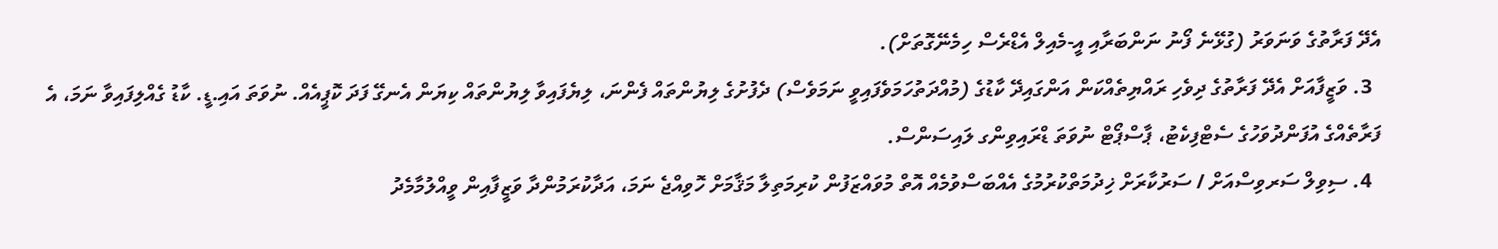އެދޭ ފަރާތުގެ ވަނަވަރު (ގުޅޭނެ ފޯނު ނަންބަރާއި އީ-މެއިލް އެޑްރެސް ހިމެނޭގޮތަށް).
  3. ވަޒީފާއަށް އެދޭ ފަރާތުގެ ދިވެހި ރައްޔިތެއްކަން އަންގައިދޭ ކާޑުގެ (މުއްދަތުހަމަވެފައިވީ ނަމަވެސް) ދެފުށުގެ ލިޔުންތައް ފެންނަ، ލިޔެފައިވާ ލިޔުންތައް ކިޔަން އެނގޭ ފަދަ ކޮޕީއެއް. ނުވަތަ އައި.ޑީ. ކާޑު ގެއްލިފައިވާ ނަމަ، އެ ފަރާތެއްގެ އުފަންދުވަހުގެ ސެޓްފިކެޓު، ޕާސްޕޯޓް ނުވަތަ ޑްރައިވިންގ ލައިސަންސް.
  4. ސިވިލް ސަރވިސްއަށް / ސަރުކާރަށް ޚިދުމަތްކުރުމުގެ އެއްބަސްވުމެއް އޮތް މުވައްޒަފުން ކުރިމަތިލާ މަޤާމަށް ހޮވިއްޖެ ނަމަ، އަދާކުރަމުންދާ ވަޒީފާއިން ވީއްލުމާމެދު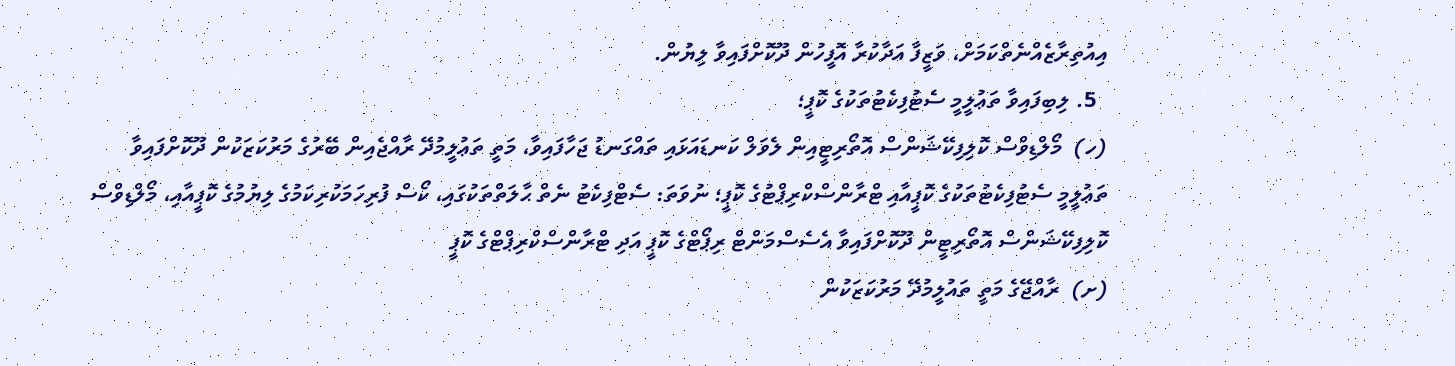އިއުތިރާޒެއްނެތްކަމަށް، ވަޒީފާ އަދާކުރާ އޮފީހުން ދޫކޮށްފައިވާ ލިޔުން.
  5. ލިބިފައިވާ ތަޢުލީމީ ސެޓުފިކެޓުތަކުގެ ކޮޕީ؛
(ހ)  މޯލްޑިވްސް ކޮލިފިކޭޝަންސް އޮތޯރިޓީއިން ލެވަލް ކަނޑައަޅައި ތައްގަނޑު ޖަހާފައިވާ، މަތީ ތަޢުލީމުދޭ ރާއްޖެއިން ބޭރުގެ މަރުކަޒަކުން ދޫކޮށްފައިވާ ތަޢުލީމީ ސެޓުފިކެޓުތަކުގެ ކޮޕީއާއި ޓްރާންސްކްރިޕްޓުގެ ކޮޕީ؛ ނުވަތަ: ސެޓްފިކެޓު ނެތް ޙާލަތްތަކުގައި، ކޯސް ފުރިހަމަކުރިކަމުގެ ލިޔުމުގެ ކޮޕީއާއި، މޯލްޑިވްސް ކޮލިފިކޭޝަންސް އޮތޯރިޓީން ދޫކޮށްފައިވާ އެސެސްމަންޓް ރިޕޯޓްގެ ކޮޕީ އަދި ޓްރާންސްކްރިޕްޓްގެ ކޮޕީ
(ށ)  ރާއްޖޭގެ މަތީ ތައުލީމުދޭ މަރުކަޒަކުން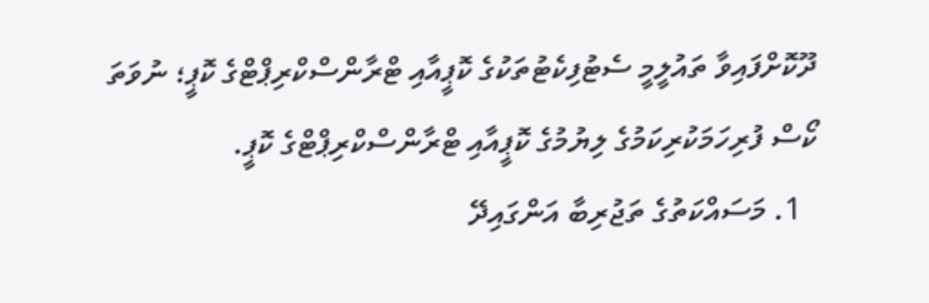ދޫކޮށްފައިވާ ތައުލީމީ ސެޓުފިކެޓުތަކުގެ ކޮޕީއާއި ޓްރާންސްކްރިޕްޓްގެ ކޮޕީ؛ ނުވަތަ ކޯސް ފުރިހަމަކުރިކަމުގެ ލިޔުމުގެ ކޮޕީއާއި ޓްރާންސްކްރިޕްޓްގެ ކޮޕީ.
  1. މަސައްކަތުގެ ތަޖުރިބާ އަންގައިދޭ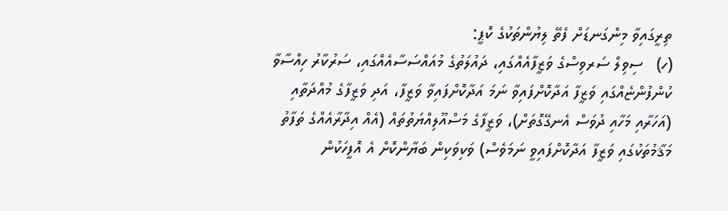ތިރީގައިވާ މިންގަނޑަށް ފެތޭ ލިޔުންތަކުގެ ކޮޕީ:
(ހ)   ސިވިލް ސަރވިސްގެ ވަޒީފާއެއްގައި، ދައުލަތުގެ މުއައްސަސާއެއްގައި، ސަރުކާރު ހިއްސާވާ ކުންފުންޏެއްގައި ވަޒީފާ އަދާކޮށްފައިވާ ނަމަ އަދާކޮށްފައިވާ ވަޒީފާ، އަދި ވަޒީފާގެ މުއްދަތާއި (އަހަރާއި މަހާއި ދުވަސް އެނގޭގޮތަށް)، ވަޒީފާގެ މަސްއޫލިއްޔަތުތައް (އެއް އިދާރާއެއްގެ ތަފާތު މަޤާމުތަކުގައި ވަޒީފާ އަދާކޮށްފައިވީ ނަމަވެސް) ވަކިވަކިން ބަޔާންކޮށް އެ އޮފީހަކުން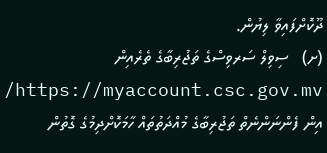ދޫކޮށްފައިވާ ލިޔުން.
(ށ)   ސިވިލް ސަރވިސްގެ ތަޖުރިބާގެ ތެރެއިން https://myaccount.csc.gov.mv/ އިން ފެންނަންނެތް ތަޖުރިބާގެ މުއްދަތުތައް ހާމަކޮށްދިމުގެ ގޮތުން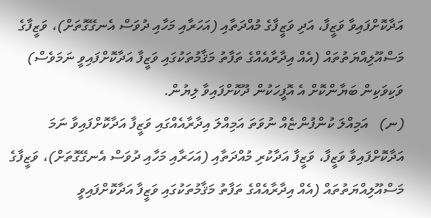އަދާކޮށްފައިވާ ވަޒީފާ، އަދި ވަޒީފާގެ މުއްދަތާއި (އަހަރާއި މަހާއި ދުވަސް އެނގޭގޮތަށް)، ވަޒީފާގެ މަސްއޫލިއްޔަތުތައް (އެއް އިދާރާއެއްގެ ތަފާތު މަޤާމުތަކުގައި ވަޒީފާ އަދާކޮށްފައިވީ ނަމަވެސް) ވަކިވަކިން ބަޔާންކޮށް އެ އޮފީހަކުން ދޫކޮށްފައިވާ ލިޔުން.
(ނ)   އަމިއްލަ ކުންފުންޏެއް ނުވަތަ އަމިއްލަ އިދާރާއެއްގައި ވަޒީފާ އަދާކޮށްފައިވާ ނަމަ އަދާކޮށްފައިވާ ވަޒީފާ، ވަޒީފާ އަދާކުރި މުއްދަތާއި (އަހަރާއި މަހާއި ދުވަސް އެނގޭގޮތަށް)، ވަޒީފާގެ މަސްއޫލިއްޔަތުތައް (އެއް އިދާރާއެއްގެ ތަފާތު މަޤާމުތަކުގައި ވަޒީފާ އަދާކޮށްފައިވީ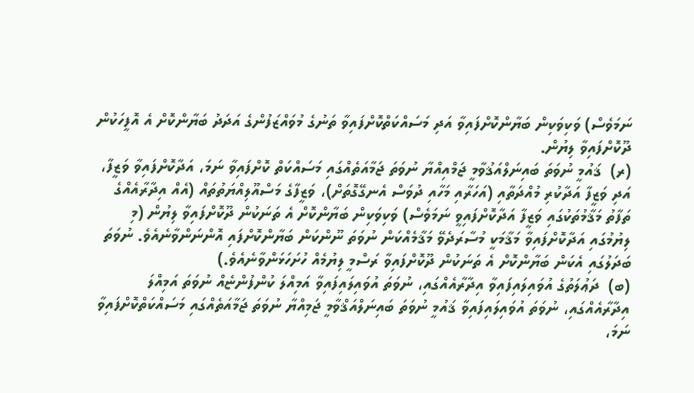ނަމަވެސް) ވަކިވަކިން ބަޔާންކޮށްފައިވާ އަދި މަސައްކަތްކޮށްފައިވާ ތަނުގެ މުވައްޒަފުންގެ އަދަދު ބަޔާންކޮށް އެ އޮފީހަކުން ދޫކޮށްފައިވާ ލިޔުން.
(ރ)  ޤައުމީ ނުވަތަ ބައިނަލްއަޤުވާމީ ޖަމްއިއްޔާ ނުވަތަ ޖަމާއަތެއްގައި މަސައްކަތް ކޮށްފައިވާ ނަމަ، އަދާކޮށްފައިވާ ވަޒީފާ، އަދި ވަޒީފާ އަދާކުރި މުއްދަތާއި (އަހަރާއި މަހާއި ދުވަސް އެނގޭގޮތަށް)، ވަޒީފާގެ މަސްއޫލިއްޔަތުތައް (އެއް އިދާރާއެއްގެ ތަފާތު މަޤާމުތަކުގައި ވަޒީފާ އަދާކޮށްފައިވީ ނަމަވެސް) ވަކިވަކިން ބަޔާންކޮށް އެ ތަނަކުން ދޫކޮށްފައިވާ ލިޔުން (މި ލިޔުމުގައި އަދާކޮށްފައިވާ މަޤާމަކީ މުސާރަދެވޭ މަޤާމެއްކަން ނުވަތަ ނޫންކަން ބަޔާންކޮށްފައި އޮންނަންވާނެއެވެ. ނުވަތަ ބަދަލުގައި އެކަން ބަޔާންކޮށް އެ ތަނަކުން ދޫކޮށްފައިވާ ރަސްމީ ލިޔުމެއް ހުށަހަޅަންވާނެއެވެ.)
(ބ)  ދަޢުލަތުގެ އުވައިލައިފައިވާ އިދާރާއެއްގައި، ނުވަތަ އުވައިލައިފައިވާ އަމިއްލަ ކުންފުންޏެއް ނުވަތަ އަމިއްލަ އިދާރާއެއްގައި، ނުވަތަ އުވައިލައިފައިވާ ޤައުމީ ނުވަތަ ބައިނަލްއަޤްވާމީ ޖަމިއްޔާ ނުވަތަ ޖަމާއަތެއްގައި މަސައްކަތްކޮށްފައިވާ ނަމަ،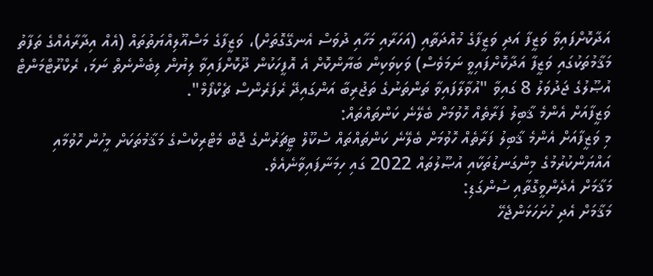އަދާކޮށްފައިވާ ވަޒީފާ އަދި ވަޒީފާގެ މުއްދަތާއި (އަހަރާއި މަހާއި ދުވަސް އެނގޭގޮތަށް)، ވަޒީފާގެ މަސްއޫލިއްޔަތުތައް (އެއް އިދާރާއެއްގެ ތަފާތު މަޤާމުތަކުގައި ވަޒީފާ އަދާކޮށްފައިވީ ނަމަވެސް) ވަކިވަކިން ބަޔާންކޮށް އެ އޮފީހަކުން ދޫކޮށްފައިވާ ލިޔުން ލިބެންނެތް ނަމަ، ރެކްރޫޓްމަންޓް އުޞޫލުގެ ޖަދުވަލު 8 ގައިވާ "އުވާލާފައިވާ ތަންތަނުގެ ތަޖުރިބާ އަންގައިދޭ ރެފަރެންސް ޗެކްފޯމް".
ވަޒީފާއަށް އެންމެ ޤާބިލު ފަރާތެއް ހޮވުމަށް ބެލޭނެ ކަންތައްތައް:
މި ވަޒީފާއަށް އެންމެ ޤާބިލު ފަރާތެއް ހޮވުމަށް ބެލޭނެ ކަންތައްތައް ސްކޫލް ޓީޗަރުންގެ ޖޮބް މެޓްރިކްސްގެ މަޤާމުތަކަށް މީހުން ހޮވުމާއި އައްޔަންކުރުމުގެ މިންގަނޑުތަކާއި އުޞޫލުތައް 2022 ގައި ހިމަނާފައިވާނެއެވެ.
މަޤާމަށް އެދެންވީގޮތާއި ސުންގަޑި:
މަޤާމަށް އެދި ހުށަހަޅަންޖެހޭ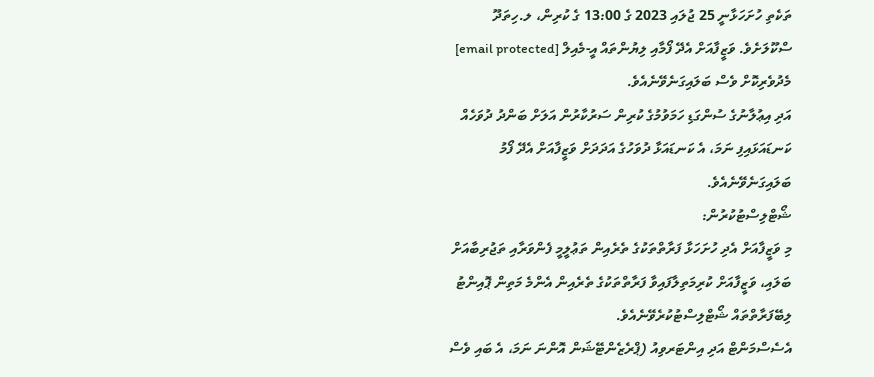ތަކެތި ހުށަހަޅާނީ 25 ޖުލައި 2023 ގެ 13:00 ގެ ކުރިން، ލ.ހިތަދޫ ސްކޫލަށެވެ. ވަޒީފާއަށް އެދޭ ފޯމާއި ލިޔުންތައް އީ-މެއިލް [email protected] މެދުވެރިކޮށް ވެސް ބަލައިގަނެވޭނެއެވެ.
އަދި އިޢުލާނުގެ ސުންގަޑި ހަމަވުމުގެ ކުރިން ސަރުކާރުން އަލަށް ބަންދު ދުވަހެއް ކަނޑައަޅައިފި ނަމަ، އެ ކަނޑައަޅާ ދުވަހުގެ އަދަދަށް ވަޒީފާއަށް އެދޭ ފޯމު ބަލައިގަނެވޭނެއެވެ.
ޝޯޓްލިސްޓުކުރުން:
މި ވަޒީފާއަށް އެދި ހުށަހަޅާ ފަރާތްތަކުގެ ތެރެއިން ތަޢުލީމީ ފެންވަރާއި ތަޖުރިބާއަށް ބަލައި، ވަޒީފާއަށް ކުރިމަތިލާފައިވާ ފަރާތްތަކުގެ ތެރެއިން އެންމެ މަތިން ޕޮއިންޓު ލިބޭފަރާތްތައް ޝޯޓްލިސްޓުކުރެވޭނެއެވެ.
އެސެސްމަންޓް އަދި އިންޓަރވިއު (ޕްރެޒެންޓޭޝަން އޮންނަ ނަމަ، އެ ބައި ވެސް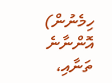ހިމެނުން) އޮންނާނެ ތަނާއި،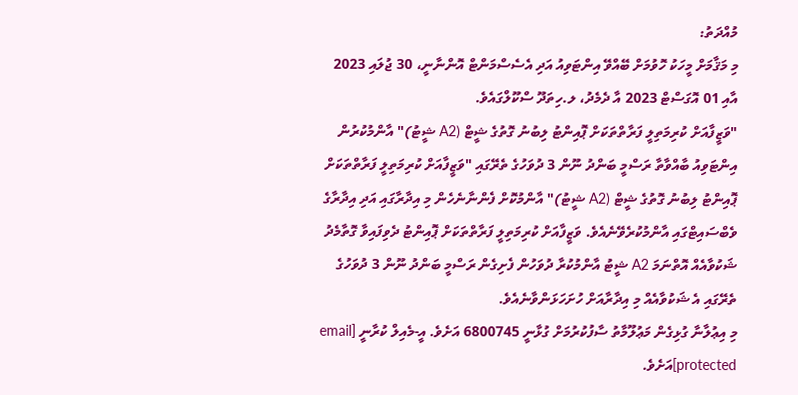މުއްދަތު:
މި މަޤާމަށް މީހަކު ހޮވުމަށް ބޭއްވޭ އިންޓަވިއު އަދި އެސެސްމަންޓް އޮންނާނީ، 30 ޖުލައި 2023 އާއި 01 އޮގަސްޓް 2023 އާ ދެމެދު، ލ.ހިތަދޫ ސްކޫލްގައެވެ.
"ވަޒީފާއަށް ކުރިމަތިލީ ފަރާތްތަކަށް ޕޮއިންޓު ލިބުނު ގޮތުގެ ޝީޓް (A2 ޝީޓު)" އާންމުކުރުން
އިންޓަވިއު ބާއްވާތާ ރަސްމީ ބަންދު ނޫން 3 ދުވަހުގެ ތެރޭގައި "ވަޒީފާއަށް ކުރިމަތިލީ ފަރާތްތަކަށް ޕޮއިންޓު ލިބުނު ގޮތުގެ ޝީޓް (A2 ޝީޓު)" އާންމުކޮށް ފެންނާނެހެން މި އިދާރާގައި އަދި އިދާރާގެ ވެބްސައިޓްގައި އާންމުކުރެވޭނެއެވެ. ވަޒީފާއަށް ކުރިމަތިލީ ފަރާތްތަކަށް ޕޮއިންޓު ދެވިފައިވާ ގޮތާމެދު ޝަކުވާއެއް އޮތްނަމަ A2 ޝީޓު އާންމުކުރާ ދުވަހުން ފެށިގެން ރަސްމީ ބަންދު ނޫން 3 ދުވަހުގެ ތެރޭގައި އެ ޝަކުވާއެއް މި އިދާރާއަށް ހުށަހަޅަންވާނެއެވެ.
މި އިޢުލާނާ ގުޅިގެން މަޢުލޫމާތު ސާފުކުރުމަށް ގުޅާނީ 6800745 އަށެވެ. އީ-މެއިލް ކުރާނީ [email protected]އަށެވެ.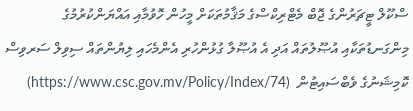ސްކޫލް ޓީޗަރުންގެ ޖޮބް މެޓްރިކްސްގެ މަޤާމުތަކަށް މީހުން ހޮވުމާއި އައްޔަންކުރުމުގެ މިންގަނޑުތަކާއި އުޞޫލުތައް އަދި އެ އުޞޫލާ ގުޅުންހުރި އެންމެހައި ލިޔުންތައް ސިވިލް ސަރވިސް ކޮމިޝަނުގެ ވެބްސައިޓުން  (https://www.csc.gov.mv/Policy/Index/74)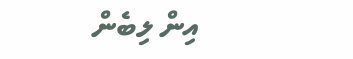އިން ލިބެން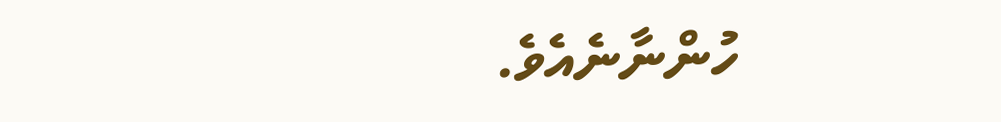ހުންނާނެއެވެ.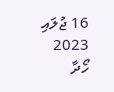16 ޖުލައި 2023
ހޯދާ